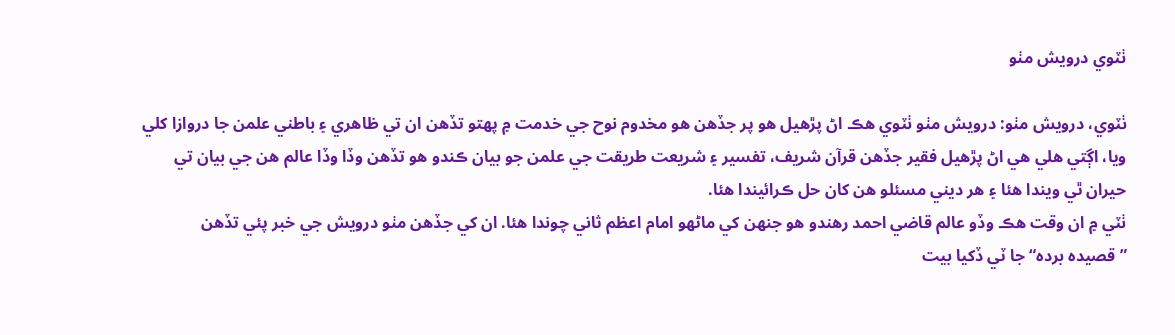ٺٽوي درويش مٺو

ٺٽوي، درويش مٺو: درويش مٺو ٺٽوي هڪ اڻ پڙهيل هو پر جڏهن هو مخدوم نوح جي خدمت ۾ پهتو تڏهن ان تي ظاهري ۽ باطني علمن جا دروازا کلي ويا، اڳتي هلي هي اڻ پڙهيل فقير جڏهن قرآن شريف، تفسير ۽ شريعت طريقت جي علمن جو بيان ڪندو هو تڏهن وڏا وڏا عالم هن جي بيان تي حيران ٿي ويندا هئا ۽ هر ديني مسئلو هن کان حل ڪرائيندا هئا.
ٺٽي ۾ ان وقت هڪ وڏو عالم قاضي احمد رهندو هو جنهن کي ماڻهو امام اعظم ثاني چوندا هئا. ان کي جڏهن مٺو درويش جي خبر پئي تڏهن ”قصيده برده“ جا ٽي ڏکيا بيت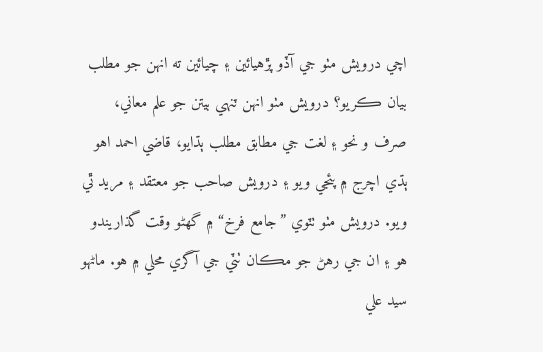اچي درويش مٺو جي آڏو پڙهيائين ۽ چيائين ته انهن جو مطلب بيان ڪريو؟ درويش مٺو انهن ٽنهي بيتن جو علم معاني، صرف و نحو ۽ لغت جي مطابق مطلب ٻڌايو، قاضي احمد اهو ٻڌي اچرج ۾ پئجي ويو ۽ درويش صاحب جو معتقد ۽ مريد ٿي ويو. درويش مٺو ٺٽوي ”جامع فرخ“ ۾ گھڻو وقت گذاريندو هو ۽ ان جي رهڻ جو مڪان ٺٽي جي آگري محلي ۾ هو. ماڻهو سيد علي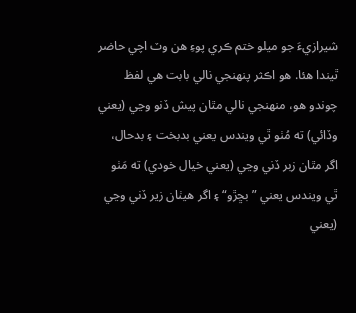شيرازيءَ جو ميلو ختم ڪري پوءِ هن وٽ اچي حاضر ٿيندا هئا. هو اڪثر پنهنجي نالي بابت هي لفظ چوندو هو، منهنجي نالي مٿان پيش ڏنو وڃي (يعني وڏائي) ته مُٺو ٿي ويندس يعني بدبخت ۽ بدحال، اگر مٿان زبر ڏني وڃي (يعني خيال خودي) ته مَٺو ٿي ويندس يعني ”بڇڙو“ ۽ اگر هيٺان زير ڏني وڃي (يعني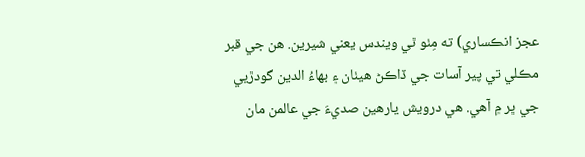عجز انڪساري) ته مِٺو ٿي ويندس يعني شيرين. هن جي قبر مڪلي تي پير آسات جي ڏاڪڻ هيٺان ۽ بهاءُ الدين گودڙيي جي ڀر ۾ آهي. هي درويش يارهين صديءَ جي عالمن مان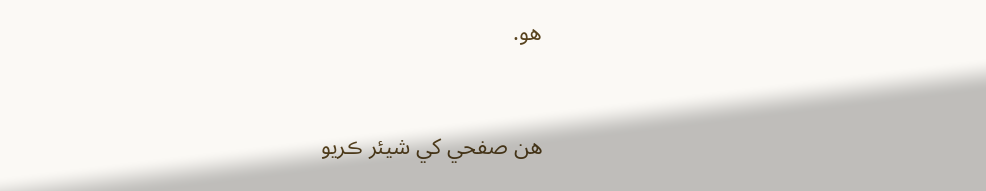هو.


هن صفحي کي شيئر ڪريو